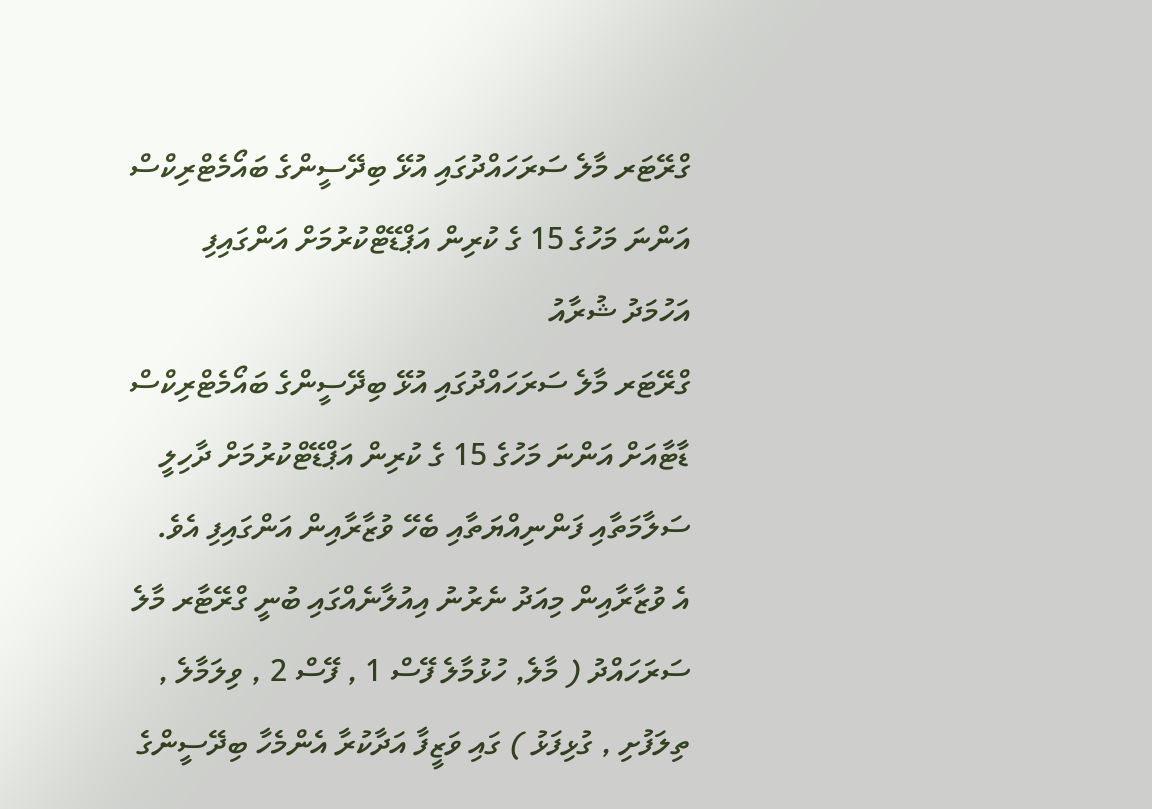ގްރޭޓަރ މާލެ ސަރަހައްދުގައި އުޅޭ ބިދޭސީންގެ ބައޯމެޓްރިކްސް އަންނަ މަހުގެ 15 ގެ ކުރިން އަޕްޑޭޓްކުރުމަށް އަންގައިފި
އަހުމަދު ޝުރާއު
ގްރޭޓަރ މާލެ ސަރަހައްދުގައި އުޅޭ ބިދޭސީންގެ ބައޯމެޓްރިކްސް ޑާޓާއަށް އަންނަ މަހުގެ 15 ގެ ކުރިން އަޕްޑޭޓްކުރުމަށް ދާހިލީ ސަލާމަތާއި ފަންނިއްޔަތާއި ބެހޭ ވުޒާރާއިން އަންގައިފި އެވެ.
އެ ވުޒާރާއިން މިއަދު ނެރުނު އިއުލާނެއްގައި ބުނީ ގްރޭޓާރ މާލެ ސަރަހައްދު ( މާލެ, ހުޅުމާލެ ފޭސް 1 , ފޭސް 2 , ވިލަމާލެ , ތިލަފުށި , ގުޅިފަޅު ) ގައި ވަޒީފާ އަދާކުރާ އެންމެހާ ބިދޭސީންގެ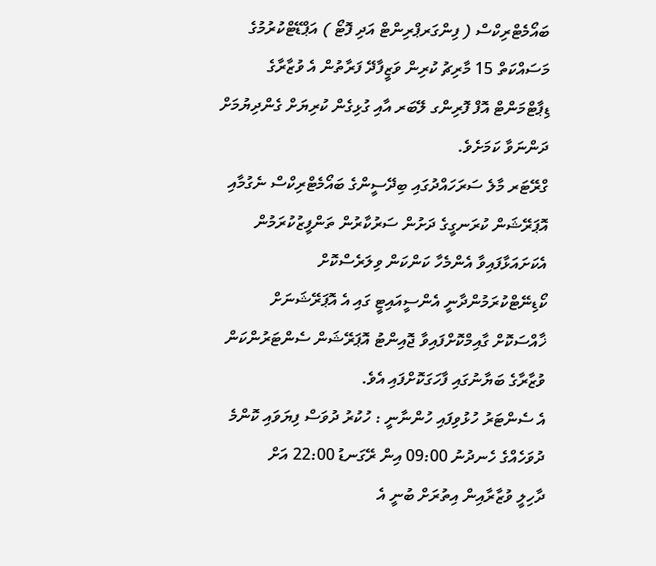ބައޯމެޓްރިކްސް ( ފިންގަރޕްރިންޓް އަދި ފޮޓޯ ) އަޕްޑޭޓްކުރުމުގެ މަސައްކަތް 15 މާރިޗު ކުރިން ވަޒީފާދޭ ފަރާތުން އެ ވުޒާރާގެ ޑިޕާޓްމަންޓް އޮފް ފޮރިންގ ލޭބަރ އާއި ގުޅިގެން ކުރިޔަށް ގެންދިޔުމަށް ދަންނަވާ ކަމަށެވެ.
ގްރޭޓަރ މާލެ ސަރަހައްދުގައި ބިދޭސީންގެ ބައޯމެޓްރިކްސް ނެގުމާއި އޮޕަރޭޝަން ކުރަނގީގެ ދަށުން ސަރުކާރުން ތަންފީޒުކުރަމުން އެކަށައަޅާފައިވާ އެންމެހާ ކަންކަން ވިލަރެސްކޮށް ކޯޑިނޭޓްކުރަމުންދާނީ އެންސީއައިޓީ ގައި އެ އޮޕަރޭޝަނަށް ޚާއްސަކޮށް ގާއިމްކޮށްފައިވާ ޖޮއިންޓު އޮޕަރޭޝަން ސެންޓަރުންކަން ވުޒާރާގެ ބަޔާނުގައި ފާހަގަކޮށްފައި އެވެ.
އެ ސެންޓަރު ހުޅުވިފައި ހުންނާނީ : ހުކުރު ދުވަސް ފިޔަވައި ކޮންމެ ދުވަހެއްގެ ހެނދުނު 09:00 އިން ރޭގަނޑު 22:00 އަށް
ދާހިލީ ވުޒާރާއިން އިތުރަށް ބުނީ އެ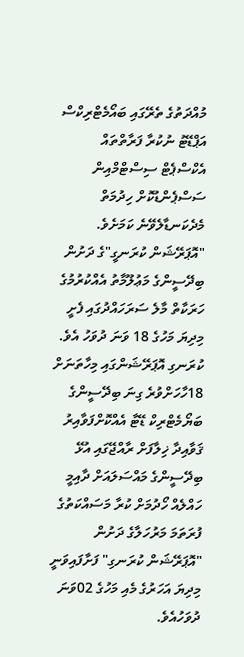މުއްދަތުގެ ތެރޭގައި ބައޯމެޓްރިކްސް އަޕްޑޭޓު ނުކުރާ ފަރާތްތައް އެކްސްޕެޓް ސިސްޓްމްއިން ސަސްޕެންޑުކޮށް ހިދުމަތް މެދެކަނޑާލެވޭނެ ކަމަށެވެ.
"އޮޕަރޭޝަން ކުރަނގީ"ގެ ދަށުން ބިދޭސީންގެ މަޢުލޫމާތު އެއްކުރުމުގެ ހަރަކާތް މާލެ ސަރަހައްދުގައި ފެށީ މިދިޔަ މަހުގެ 18 ވަނަ ދުވަހު އެވެ. ކުރަނގި އޮޕަރޭޝަންގައި މިހާތަނަށް 18ހާހަށްވުރެ ގިނަ ބިދޭސީންގެ ބަޔޯމެޓްރިކް ޑޭޓާ އެއްކޮށްފަވާއިރު ޤަވާއިދާ ޚިލާފަށް ރާއްޖޭގައި އުޅޭ ބިދޭސީންގެ މައްސަލައަށް ދާއިމީ ހައްލެއް ހޯދުމަށް ކުރާ މަސައްކަތުގެ ފުރަތަމަ މަރުހަލާގެ ދަށުން "އޮޕަރޭޝަން ކުރަނގި" ފަށާފައިވަނީ މިދިޔަ އަހަރުގެ މެއި މަހުގެ 02ވަނަ ދުވަހުއެވެ.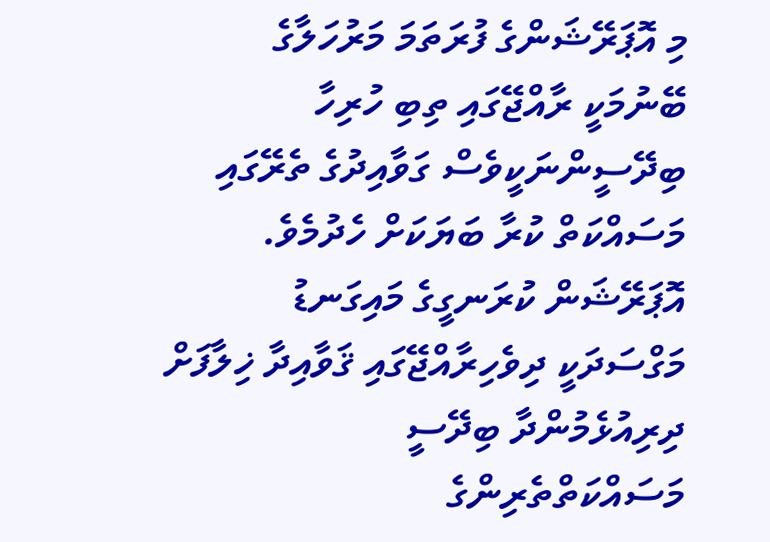މި އޮޕަރޭޝަންގެ ފުރަތަމަ މަރުހަލާގެ ބޭނުމަކީ ރާއްޖޭގައި ތިބި ހުރިހާ ބިދޭސީންނަކީވެސް ގަވާއިދުގެ ތެރޭގައި މަސައްކަތް ކުރާ ބަޔަކަށް ހެދުމެވެ.
އޮޕަރޭޝަން ކުރަނގީގެ މައިގަނޑު މަގްސަދަކީ ދިވެހިރާއްޖޭގައި ޤަވާއިދާ ޚިލާފަށް ދިރިއުޅެމުންދާ ބިދޭސީ މަސައްކަތްތެރިންގެ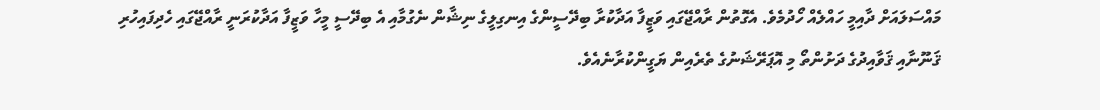މައްސަލައަށް ދާއިމީ ހައްލެއް ހޯދުމެވެ. އެގޮތުން ރާއްޖޭގައި ވަޒީފާ އަދާކުރާ ބިދޭސީންގެ އިނގިލީގެ ނިޝާން ނެގުމާއި އެ ބިދޭސީ މީހާ ވަޒީފާ އަދާކުރަނީ ރާއްޖޭގައި ހެދިފައިހުރި ޤަނޫނާއި ޤަވާއިދުގެ ދަށުންތޯ މި އޮޕަރޭޝަނުގެ ތެރެއިން ޔަގީންކުރާނެއެވެ.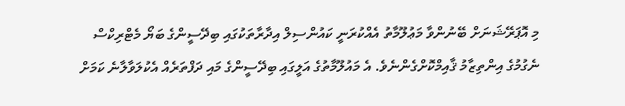މި އޮޕަރޭޝަނަށް ބޭނުންވާ މަޢުލޫމާތު އެއްކުރަނީ ކައުންސިލް އިދާރާތަކުގައި ބިދޭސީންގެ ބަޔޯ މެޓްރިކްސް ނެގުމުގެ އިންތިޒާމު ޤާއިމްކޮށްގެންނެވެ. އެ މައުލޫމާތުގެ އަލީގައި ބިދޭސީންގެ މައި ދަފްތަރެއް އެކުލަވާލާނެ ކަމަށް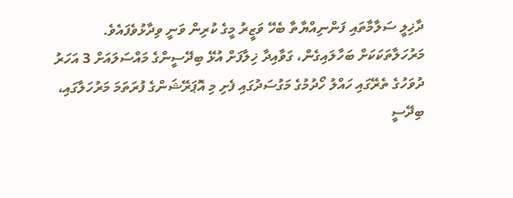ދާޚިލީ ސަލާމާތައި ފަންނިއްޔާތާ ބެހޭ ވަޒީރު މީގެ ކުރިން ވަނީ ވިދާޅުވެފައެވެ.
މަރުހަލާތަކަކަށް ބަހާލައިގެން، ގަވާއިދާ ޚިލާފަށް އުޅޭ ބިދޭސީންގެ މައްސަލައަށް 3 އަހަރު ދުވަހުގެ ތެރޭގައި ހައްލު ހޯދުމުގެ މަގުސަދުގައި ފެށި މި އޮޕަރޭޝަންގެ ފުރަތަމަ މަރުހަލާގައި، ބިދޭސީ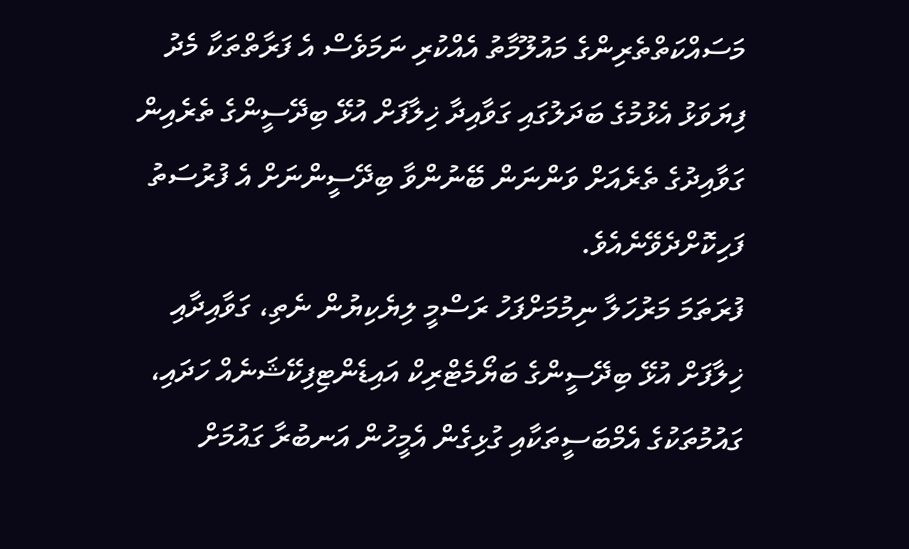މަސައްކަތްތެރިންގެ މައުލޫމާތު އެއްކުރި ނަމަވެސް އެ ފަރާތްތަކާ މެދު ފިޔަވަޅު އެޅުމުގެ ބަދަލުގައި ގަވާއިދާ ޚިލާފަށް އުޅޭ ބިދޭސީންގެ ތެރެއިން ގަވާއިދުގެ ތެރެއަށް ވަންނަން ބޭނުންވާ ބިދޭސީންނަށް އެ ފުރުސަތު ފަހިކޮށްދެވޭނެއެވެ.
ފުރަތަމަ މަރުހަލާ ނިމުމަށްފަހު ރަސްމީ ލިޔެކިޔުން ނެތި، ގަވާއިދާއި ޚިލާފަށް އުޅޭ ބިދޭސީންގެ ބަޔޯމެޓްރިކް އައިޑެންޓިފިކޭޝަނެއް ހަދައި، ގައުމުތަކުގެ އެމްބަސީތަކާއި ގުޅިގެން އެމީހުން އަނބުރާ ގައުމަށް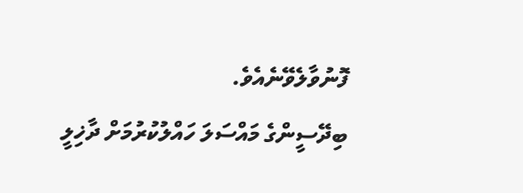ފޮނުވާލެވޭނެއެވެ.
ބިދޭސީންގެ މައްސަލަ ހައްލުކުރުމަށް ދާޚިލީ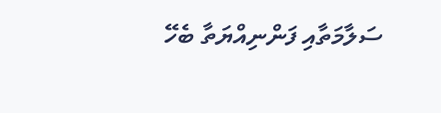ސަލާމަތާއި ފަންނިއްޔަތާ ބެހޭ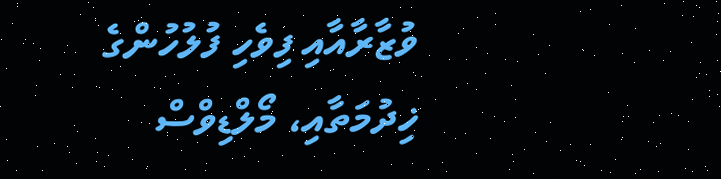ވުޒާރާއާއި ފިވެހި ފުލުހުންގެ ޚިދުމަތާއި، މޯލްޑިވްސް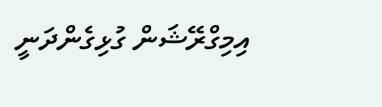އިމިގްރޭޝަން ގުޅިގެންދަނީ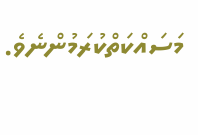މަސައްކަތްކުރަމުންނެވެ.